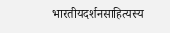भारतीयदर्शनसाहित्यस्य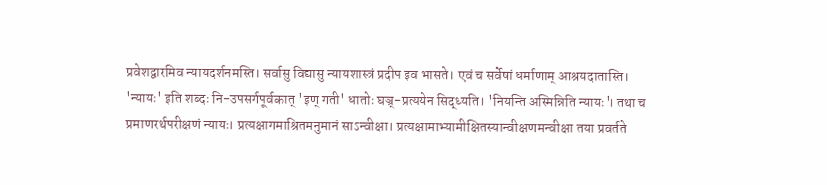प्रवेशद्वारमिव न्यायदर्शनमस्ति। सर्वासु विद्यासु न्यायशास्त्रं प्रदीप इव भासते। एवं च सर्वेषां धर्माणाम् आश्रयदातास्ति। 'न्यायः' इति शब्दः नि-उपसर्गपूर्वकात् 'इण् गती' धातोः घञ्र्-प्रत्ययेन सिद्ध्यति। 'नियन्ति अस्मिन्निति न्यायः'। तथा च प्रमाणरर्थपरीक्षणं न्यायः। प्रत्यक्षागमाश्रितमनुमानं साऽन्वीक्षा। प्रत्यक्षामाभ्यामीक्षितस्यान्वीक्षणमन्वीक्षा तया प्रवर्तते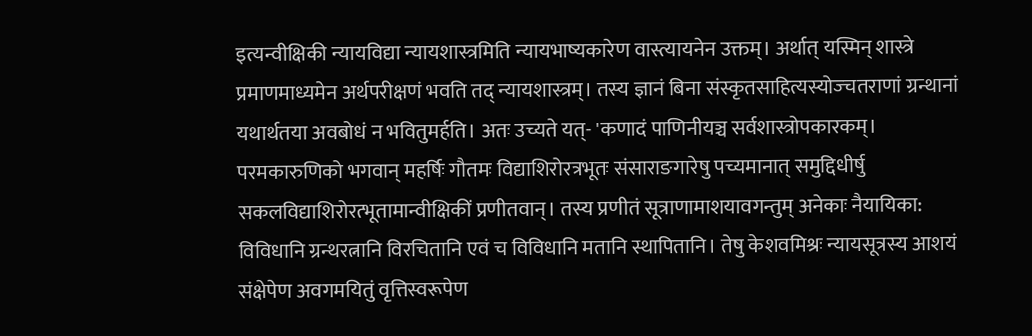इत्यन्वीक्षिकी न्यायविद्या न्यायशास्त्रमिति न्यायभाष्यकारेण वास्त्यायनेन उक्तम्। अर्थात् यस्मिन् शास्त्रे प्रमाणमाध्यमेन अर्थपरीक्षणं भवति तद् न्यायशास्त्रम्। तस्य ज्ञानं बिना संस्कृतसाहित्यस्योज्चतराणां ग्रन्थानां यथार्थतया अवबोधं न भवितुमर्हति। अतः उच्यते यत्- 'कणादं पाणिनीयञ्च सर्वशास्त्रोपकारकम्। परमकारुणिको भगवान् महर्षिः गौतमः विद्याशिरोरत्रभूतः संसाराङगारेषु पच्यमानात् समुद्दिधीर्षु सकलविद्याशिरोरत्भूतामान्वीक्षिकीं प्रणीतवान्। तस्य प्रणीतं सूत्राणामाशयावगन्तुम् अनेकाः नैयायिका: विविधानि ग्रन्थरत्नानि विरचितानि एवं च विविधानि मतानि स्थापितानि। तेषु केशवमिश्रः न्यायसूत्रस्य आशयं संक्षेपेण अवगमयितुं वृत्तिस्वरूपेण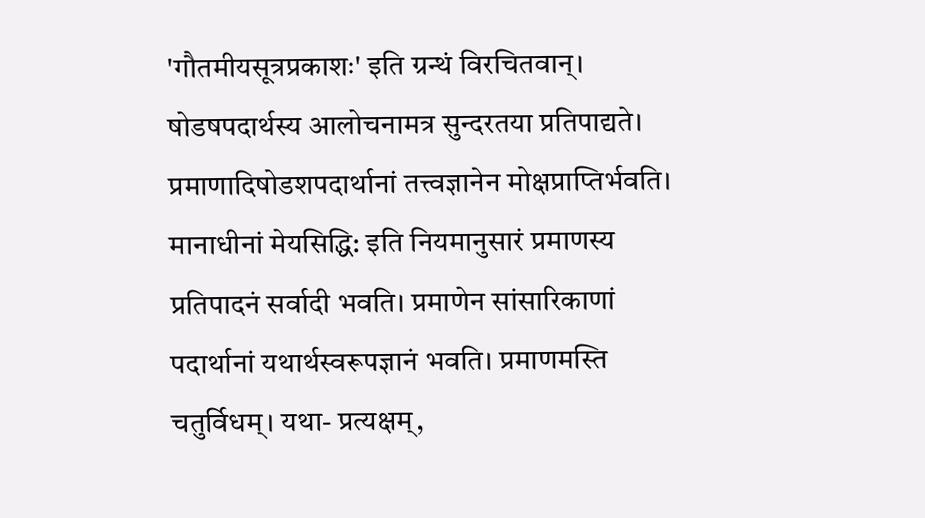'गौतमीयसूत्रप्रकाशः' इति ग्रन्थं विरचितवान्। षोडषपदार्थस्य आलोचनामत्र सुन्दरतया प्रतिपाद्यते। प्रमाणादिषोडशपदार्थानां तत्त्वज्ञानेन मोक्षप्राप्तिर्भवति। मानाधीनां मेयसिद्धि: इति नियमानुसारं प्रमाणस्य प्रतिपादनं सर्वादी भवति। प्रमाणेन सांसारिकाणां पदार्थानां यथार्थस्वरूपज्ञानं भवति। प्रमाणमस्ति चतुर्विधम्। यथा- प्रत्यक्षम्,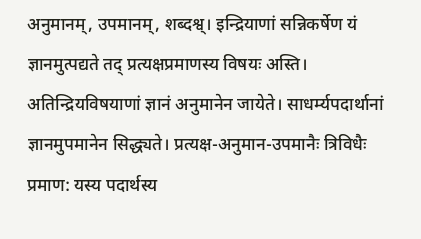अनुमानम्, उपमानम्, शब्दश्व्। इन्द्रियाणां सन्निकर्षेण यं ज्ञानमुत्पद्यते तद् प्रत्यक्षप्रमाणस्य विषयः अस्ति। अतिन्द्रियविषयाणां ज्ञानं अनुमानेन जायेते। साधर्म्यपदार्थानां ज्ञानमुपमानेन सिद्ध्यते। प्रत्यक्ष-अनुमान-उपमानैः त्रिविधैः प्रमाण: यस्य पदार्थस्य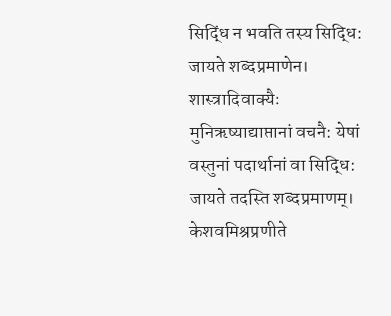सिद्धिं न भवति तस्य सिद्धि: जायते शब्दप्रमाणेन। शास्त्रादिवाक्यैः मुनिऋष्याद्याप्तानां वचनै: येषां वस्तुनां पदार्थानां वा सिद्धि: जायते तदस्ति शब्दप्रमाणम्। केशवमिश्रप्रणीते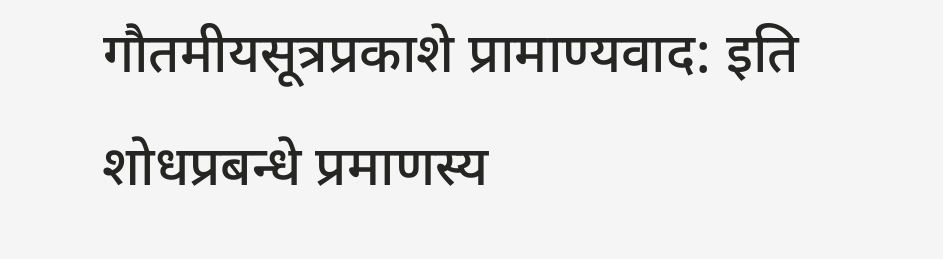गौतमीयसूत्रप्रकाशे प्रामाण्यवाद: इति शोधप्रबन्धे प्रमाणस्य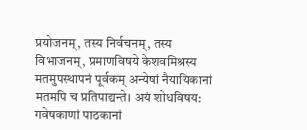प्रयोजनम्, तस्य निर्वचनम्, तस्य विभाजनम्, प्रमाणविषये केशवमिश्रस्य मतमुपस्थापनं पूर्वकम् अन्येषां नैयायिकानां मतमपि च प्रतिपाद्यन्ते। अयं शोधविषय: गवेषकाणां पाठकानां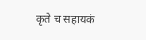कृते च सहायकं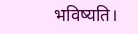भविष्यति।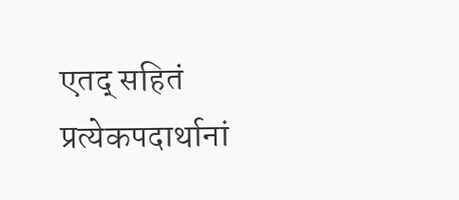एतद् सहितं प्रत्येकपदार्थानां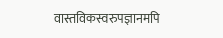वास्तविकस्वरुपज्ञानमपि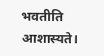भवतीति आशास्यते।